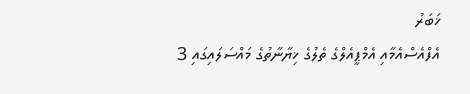ޚަބަރު
އެފްއެސްއެމާއި އެމްޕީއެލްގެ ތެލުގެ ޚިޔާނާތުގެ މައްސަލައިގައި 3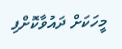މީހަކަށް ދައުވާކޮށްފި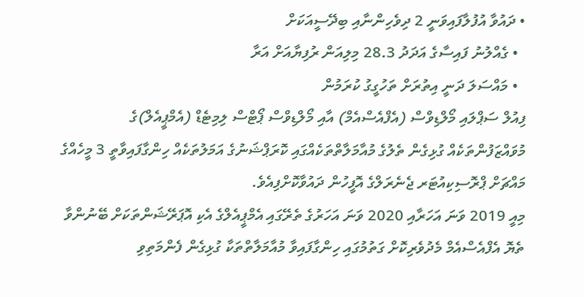• ދައުވާ އުފުލާފައިވަނީ 2 ދިވެހިންނާއި ބިދޭސީއަކަށް
  • ގެއްލުނު ފައިސާގެ އަދަދު 28.3 މިލިއަން ރުފިޔާއަށް އަރާ
  • މައްސަލަ ދަނީ އިތުރަށް ތަހުގީގު ކުރަމުން
ފިއުލް ސަޕްލައި މޯލްޑިވްސް (އެފްއެސްއެމް) އާއި މޯލްޑިވްސް ޕޯޓްސް ލިމިޓެޑް (އެމްޕީއެލް)ގެ މުވައްޒަފުންތަކެއް ގުޅިގެން ތެލުގެ މުއާމަލާތްތަކެއްގައި ކޮރަޕްޝަނުގެ އަމަލުތަކެއް ހިންގާފައިވާތީ 3 މީހެއްގެ މައްޗަށް ޕްރޮސިކިއުޓަރ ޖެނެރަލްގެ އޮފީހުން ދައުވާކޮށްފިއެވެ.
މިއީ 2019 ވަނަ އަހަރާއި 2020 ވަނަ އަހަރުގެ ތެރޭގައި އެމްޕީއެލްގެ އެކި އޮޕަރޭޝަންތަކަށް ބޭނުންވާ ތެޔޮ އެފްއެސްއެމް މެދުވެރިކޮށް ގަތުމުގައި ހިންގާފައިވާ މުއާމަލާތްތަކާ ގުޅިގެން ފެންމަތިވި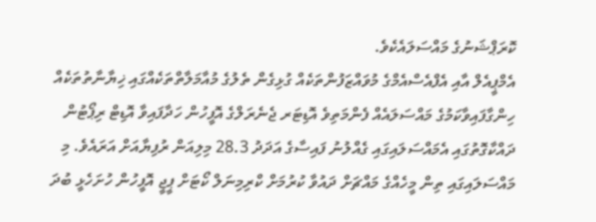ކޮރަޕްޝަނުގެ މައްސަލައެކެވެ.
އެމްޕީއެލް އާއި އެފްއެސްއެމްގެ މުވައްޒަފުންތަކެއް ގުޅިގެން ތެލުގެ މުއާމަލާތްތަކެއްގައި ޚިޔާނާތުތަކެއް ހިންގާފައިވާކަމުގެ މައްސަލައެއް ފެންމަތިވެ އޮޑިޓަރ ޖެނެރަލްގެ އޮފީހުން ހަދާފައިވާ އޮޑިޓް ރިޕޯޓުން ދައްކާގޮތުގައި އެމައްސަލައިގައި ގެއްލުނު ފައިސާގެ އަދަދު 28.3 މިލިއަން ރުފިޔާއަށް އަރައެވެ. މި މައްސަލައިގައި ތިން މީހެއްގެ މައްޗަށް ދައުވާ ކުރުމަށް ކްރިމިނަލް ކޯޓަށް ޕީޖީ އޮފީހުން ހުށަހެޅީ ބުދަ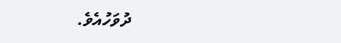ދުވަހުއެވެ.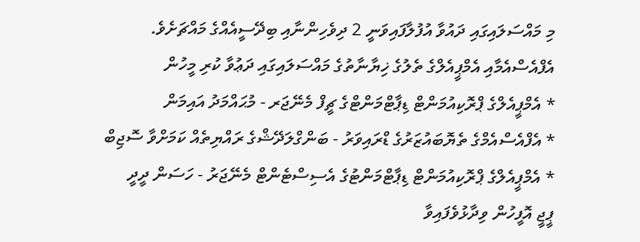މި މައްސަލައިގައި ދައުވާ އުފުލާފައިވަނީ 2 ދިވެހިންނާއި ބިދޭސީއެއްގެ މައްޗަށެވެ.
އެފްއެސްއެމާއި އެމްޕީއެލްގެ ތެލުގެ ޚިޔާނާތުގެ މައްސަލައިގައި ދަޢުވާ ކުރި މީހުން
* އެމްޕީއެލްގެ ޕްރޮކިއުމަންޓް ޑިޕާޓްމަންޓްގެ ޗީފް މެނޭޖަރ - މުޙައްމަދު އައިމަން
* އެފްއެސްއެމްގެ ތެޔޮބައުޒަރުގެ ޑްރައިވަރު - ބަންގްލަދޭޝްގެ ރައްޔިތެއް ކަމަށްވާ ސޮޖިބް
* އެމްޕީއެލްގެ ޕްރޮކިއުމަންޓް ޑިޕާޓްމަންޓުގެ އެސިސްޓެންޓް މެނޭޖަރު - ހަސަން ދީދީ
ޕީޖީ އޮފީހުން ވިދާޅުވެފައިވާ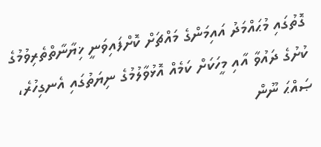ގޮތުގައި މުޙައްމަދު އައިމަންގެ މައްޗަށް ކޮށްފައިވަނީ ޚިޔާނާތްތެރިވުމުގެ ކުށުގެ ދައުވާ އާއި މީހަކަށް ކަމެއް އޮޅުވާލުމުގެ ނިޔަތުގައި އެނގިހުރެ، ޞައްޙަ ނޫން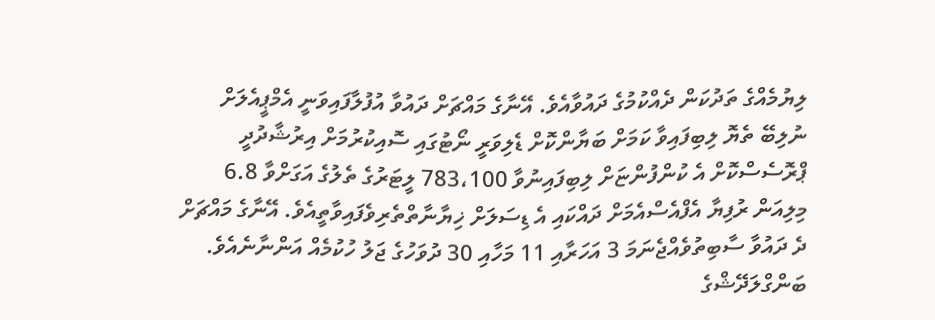ލިޔުމެއްގެ ތަދުކަން ދެއްކުމުގެ ދައުވާއެވެ. އޭނާގެ މައްޗަށް ދައުވާ އުފުލާފައިވަނީ އެމްޕީއެލަށް ނުލިބޭ ތެޔޮ ލިބިފައިވާ ކަމަށް ބަޔާންކޮށް ޑެލިވަރީ ނޯޓުގައި ސޮއިކުރުމަށް އިރުޝާދުދީ ޕްރޮސެސްކޮށް އެ ކުންފުންޏަށް ލިބިފައިނުވާ 783،100 ލީޓަރުގެ ތެލުގެ އަގަށްވާ 6.8 މިލިއަން ރުފިޔާ އެފްއެސްއެމަށް ދައްކައި އެ ޑިސަލަށް ޚިޔާނާތްތެރިވެފައިވާތީއެވެ. އޭނާގެ މައްޗަށް ދެ ދައުވާ ސާބިތުވެއްޖެނަމަ 3 އަހަރާއި 11 މަހާއި 30 ދުވަހުގެ ޖަލު ހުކުމެއް އަންނާނެއެވެ.
ބަންގްލަދޭޝްގެ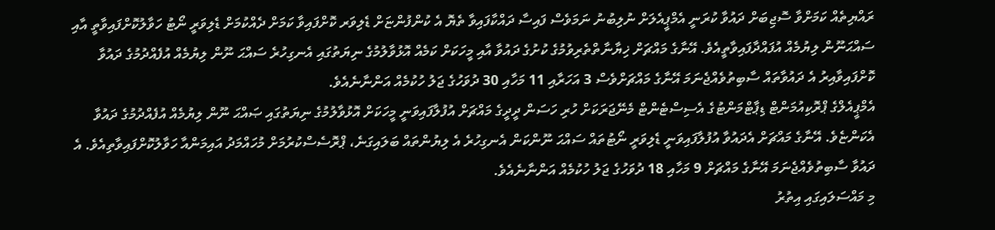ރައްޔިތެއް ކަމަށްވާ ސޮޖިބަށް ދައުވާ ކުރަނީ އެމްޕީއެލަށް ނުލިބުނު ނަމަވެސް ފައިސާ ދައްކާފައިވާ ތެޔޮ އެ ކުންފުންޏަށް ޑެލިވަރ ކޮށްފައިވާ ކަމަށް ދެއްކުމަށް ޑެލިވަރީ ނޯޓު ހަވާލުކޮށްފައިވާތީ އާއި ސައްޙަނޫން ލިޔުމެއް އުފައްދާފައިވާތީއެވެ. އޭނާގެ މައްޗަށް ޚިޔާނާތްތެރިވުމުގެ ކުށުގެ ދައުވާ އާއި މީހަކަށް ކަމެއް އޮޅުވާލުމުގެ ނިޔަތުގައި އެނގިހުރެ ސައްޙަ ނޫން ލިޔުމެއް އުފެއްދުމުގެ ދައުވާ ކޮށްފައިވާއިރު އެ ދައުވާތައް ސާބިތުވެއްޖެނަމަ އޭނާގެ މައްޗަށްވެސް 3 އަހަރާއި 11 މަހާއި 30 ދުވަހުގެ ޖަލު ހުކުމެއް އަންނާނެއެވެ.
އެމްޕީއެލްގެ ޕްރޮކިއުމަންޓް ޑިޕާޓްމަންޓުގެ އެސިސްޓެންޓް މެނޭޖަރަކަށް ހުރި ހަސަން ދީދީގެ މައްޗަށް އުފުލާފައިވަނީ މީހަކަށް އޮޅުވާލުމުގެ ނިޔަތުގައި ޞައްޙަ ނޫން ލިޔުމެއް އުފެއްދުމުގެ ދައުވާ އެކަންޏެވެ. އޭނާގެ މައްޗަށް އެދައުވާ އުފުލާފައިވަނީ ޑެލިވަރީ ނޯޓުތައް ސައްޙަ ނޫންކަން އެނގިހުރެ އެ ލިޔުންތައް ބަލައިގަނެ، ޕްރޮސެސްކުރުމަށް މުހައްމަދު އައިމަންއާ ހަވާލުކޮށްފައިވާތިއެވެ. އެ ދައުވާ ސާބިތުވެއްޖެނަމަ އޭނާގެ މައްޗަށް 9 މަހާއި 18 ދުވަހުގެ ޖަލު ހުކުމެއް އަންނާނެއެވެ.
މި މައްސަލައިގައި އިތުރު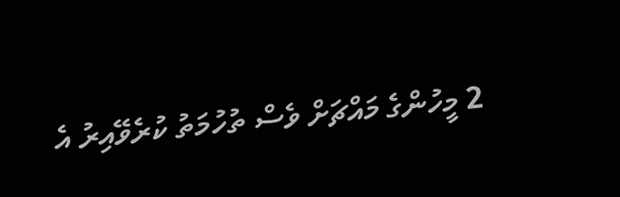2 މީހުންގެ މައްޗަށް ވެސް ތުހުމަތު ކުރެވޭއިރު އެ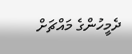ދެމީހުންގެ މައްޗަށް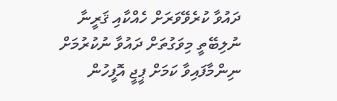ދައުވާ ކުރެވޭވަރަށް ހެއްކާއި ޤަރީނާ ނުލިބޭތީ މިވަގުތަށް ދައުވާ ނުކުރުމަށް ނިންމާފައިވާ ކަމަށް ޕީޖީ އޮފީހުން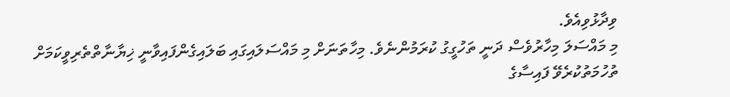ވިދާޅުވިއެވެ.
މި މައްސަލަ މިހާރުވެސް ދަނީ ތަހުގީގު ކުރަމުންނެވެ. މިހާތަނަށް މި މައްސަލައިގައި ބަލައިގެންފައިވާނީ ޚިޔާނާތްތެރިވީކަމަށް ތުހުމަތުކުރެވޭ ފައިސާގެ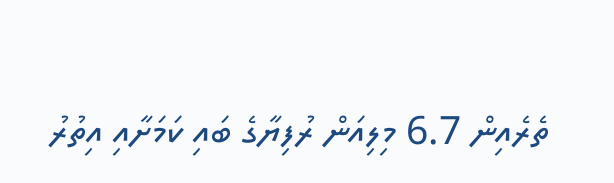ތެރެއިން 6.7 މިލިއަން ރުފިޔާގެ ބައި ކަމަށާއި އިތުރު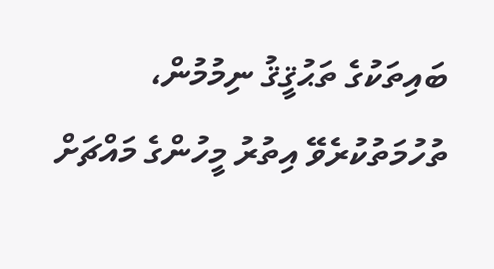ބައިތަކުގެ ތަޙުޤީޤު ނިމުމުން، ތުހުމަތުކުރެވޭ އިތުރު މީހުންގެ މައްޗަށް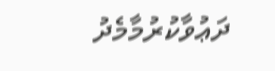ދަޢުވާކުރުމާމެދު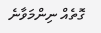ގޮތެއް ނިންމަވާނެ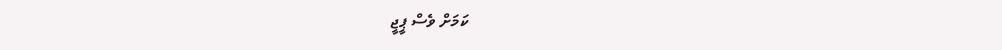ކަމަށް ވެސް ޕީޖީ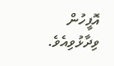އޮފީހުން ވިދާޅުވިއެވެ.